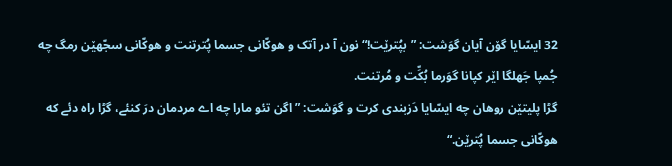32 ایسّایا گۆن آیان گوَشت: ”بپُترێت!“ نون آ در آتک و هوکّانی جسما پُترتنت و هوکّانی سجّهێن رمگ چه جُمپا جَهلگا اێر کپانا گوَرما بُکِّت و مُرتنت.
گڑا پلیتێن روهان چه ایسّایا دَزبندی کرت و گوَشت: ”اگن تئو مارا چه اے مردمان درَ کنئے، گڑا راه دئے که هوکّانی جسما پُترێن.“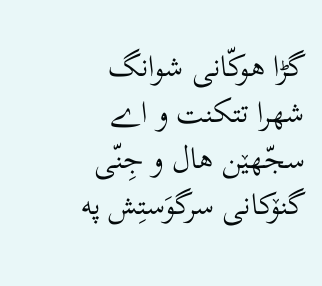گڑا هوکّانی شوانگ شهرا تتکنت و اے سجّهێن هال و جِنّی گنۆکانی سرگوَستِش په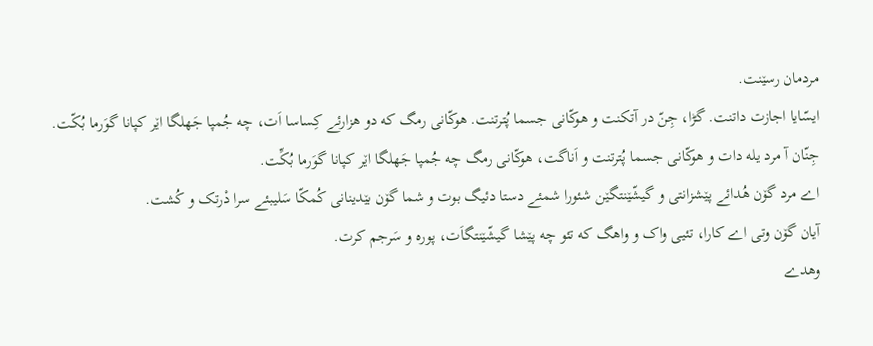مردمان رسێنت.
ایسّایا اجازت داتنت. گڑا، جِنّ در آتکنت و هوکّانی جسما پُترتنت. هوکّانی رمگ که دو هزارئے کِساسا اَت، چه جُمپا جَهلگا اێر کپانا گوَرما بُکّت.
جِنّان آ مرد یله دات و هوکّانی جسما پُترتنت و اَناگت، هوکّانی رمگ چه جُمپا جَهلگا اێر کپانا گوَرما بُکِّت.
اے مرد گۆن هُدائے پێشزانتی و گیشّێنتگێن شئورا شمئے دستا دئیگ بوت و شما گۆن بێدینانی کُمکّا سَلیبئے سرا دْرتک و کُشت.
آیان گۆن وتی اے کارا، تئیی واک و واهگ که تئو چه پێشا گیشّێنتگاَت، پوره و سَرجم کرت.
وهدے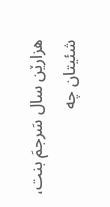هزارێن سال سَرجمَ بنت، شئیتان چه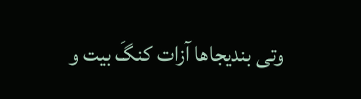وتی بندیجاها آزات کنگَ بیت و